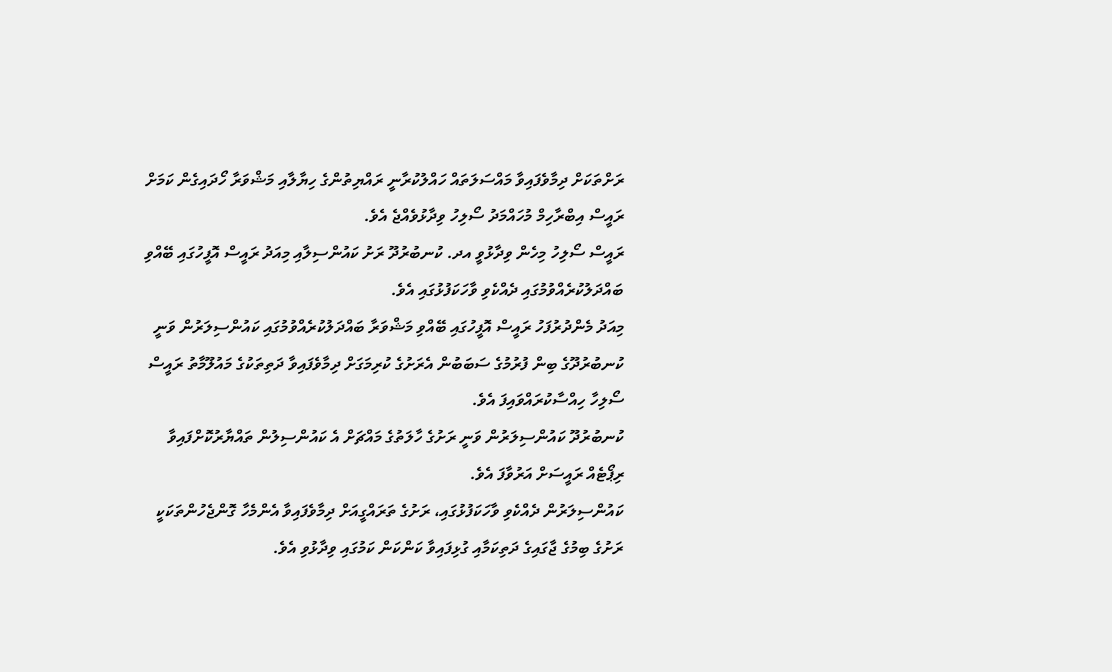ރަށްތަކަށް ދިމާވެފައިވާ މައްސަލަތައް ހައްލުކުރާނީ ރައްޔިތުންގެ ހިޔާލާއި މަޝްވަރާ ހޯދައިގެން ކަމަށް ރައީސް އިބްރާހިމް މުހައްމަދު ސޯލިހު ވިދާޅުވެއްޖެ އެވެ.
ރައީސް ސޯލިހު މިހެން ވިދާޅުވީ އދ. ކުނބުރުދޫ ރަށު ކައުންސިލާއި މިއަދު ރައީސް އޮފީހުގައި ބޭއްވި ބައްދަލުކުރެއްވުމުގައި ދެއްކެވި ވާހަކަފުޅުގައި އެވެ.
މިއަދު މެންދުރުފަހު ރައީސް އޮފީހުގައި ބޭއްވި މަޝްވަރާ ބައްދަލުކުރެއްވުމުގައި ކައުންސިލަރުން ވަނީ ކުނބުރުދޫގެ ބިން ފުރުމުގެ ސަބަބުން އެރަށުގެ ކުރިމަގަށް ދިމާވެފައިވާ ދަތިތަކުގެ މައުލޫމާތު ރައީސް ސޯލިހާ ހިއްސާކުރައްވައިފަ އެވެ.
ކުނބުރުދޫ ކައުންސިލަރުން ވަނީ ރަށުގެ ހާލަތުގެ މައްޗަށް އެ ކައުންސިލުން ތައްޔާރުކޮށްފައިވާ ރިޕޯޓެއް ރައީސަށް އަރުވާފަ އެވެ.
ކައުންސިލަރުން ދެއްކެވި ވާހަކަފުޅުގައި، ރަށުގެ ތަރައްގީއަށް ދިމާވެފައިވާ އެންމެހާ ގޮންޖެހުންތަކަކީ ރަށުގެ ބިމުގެ ޖާގައިގެ ދަތިކަމާއި ގުޅިފައިވާ ކަންކަން ކަމުގައި ވިދާޅުވި އެވެ.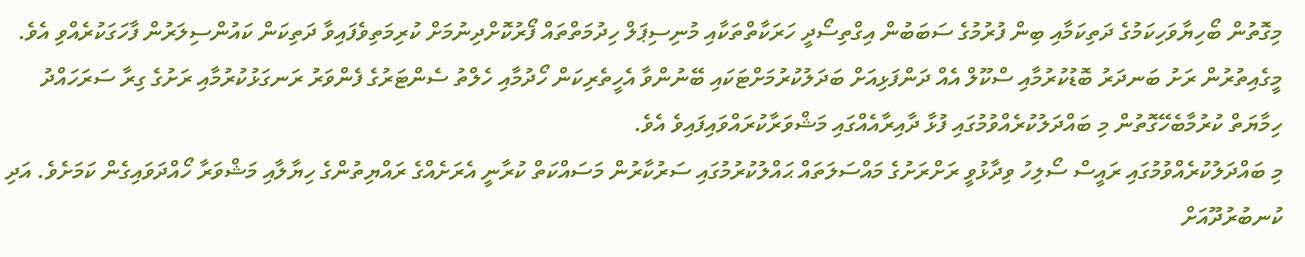މިގޮތުން ބޯހިޔާވަހިކަމުގެ ދަތިކަމާއި ބިން ފުރުމުގެ ސަބަބުން އިގްތިސޯދީ ހަރަކާތްތަކާއި މުނިސިޕަލް ހިދުމަތްތައް ފޯރުކޮށްދިނުމަށް ކުރިމަތިވެފައިވާ ދަތިކަން ކައުންސިލަރުން ފާހަގަކުރެއްވި އެވެ. މީގެއިތުރުން ރަށު ބަނދަރު ބޮޑުކުރުމާއި ސްކޫލް އެއް ދަންފަޅިއަށް ބަދަލުކުރުމަށްޓަކައި ބޭނުންވާ އެހީތެރިކަން ހޯދުމާއި ހެލްތު ސެންޓަރުގެ ފެންވަރު ރަނގަޅުކުރުމާއި ރަށުގެ ގިރާ ސަރަހައްދު ހިމާޔަތް ކުރުމާބެހޭގޮތުން މި ބައްދަލުކުރެއްވުމުގައި ފުޅާ ދާއިރާއެއްގައި މަޝްވަރާކުރައްވައިފައިވެ އެވެ.
މި ބައްދަލުކުރެއްވުމުގައި ރައީސް ސޯލިހު ވިދާޅުވީ ރަށްރަށުގެ މައްސަލަތައް ޙައްލުކުރުމުގައި ސަރުކާރުން މަސައްކަތް ކުރާނީ އެރަށެއްގެ ރައްޔިތުންގެ ހިޔާލާއި މަޝްވަރާ ހޯއްދަވައިގެން ކަމަށެވެ. އަދި ކުނބުރުދޫއަށް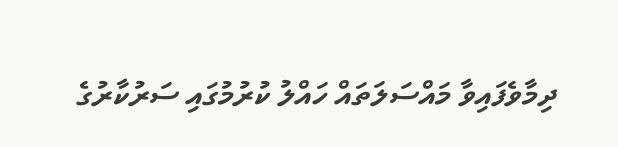ދިމާވެފައިވާ މައްސަލަތައް ހައްލު ކުރުމުގައި ސަރުކާރުގެ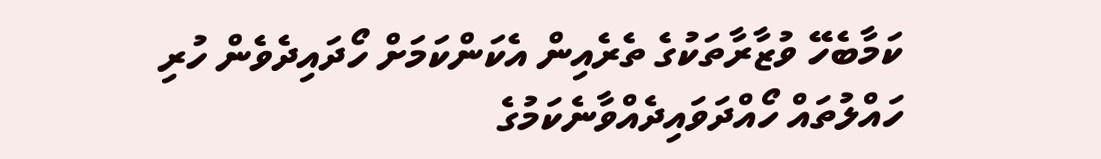ކަމާބެހޭ ވުޒާރާތަކުގެ ތެރެއިން އެކަންކަމަށް ހޯދައިދެވެން ހުރި ހައްލުތައް ހޯއްދަވައިދެއްވާނެކަމުގެ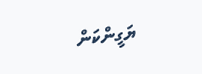ޔަގީންކަން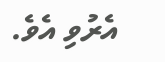އެރުވި އެވެ.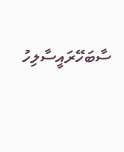ސާބަހޭރައީސާލިހު